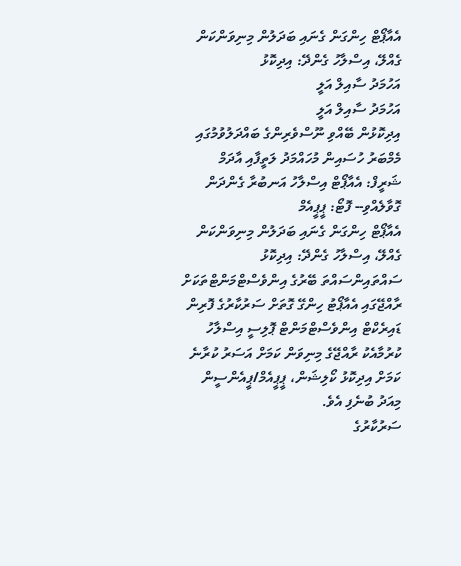އެއާޕޯޓް ހިންގަން ގެނައި ބަދަލުން މިނިވަންކަން ގެއްލޭ، އިސްލާހު ގެންދޭ: އިދިކޮޅު
އަހުމަދު ސާއިލް އަލީ
އަހުމަދު ސާއިލް އަލީ
އިދިކޮޅުން ބޭއްވި ނޫސްވެރިންގެ ބައްދަލުވުމުގައި މެމްބަރު ހުސައިން މުހައްމަދު ލަތީފާއި އާދަމް ޝަރީފް: އެއާޕޯޓް އިސްލާހު އަނބުރާ ގެންދަން ގޮވާލެއްވި-- ފޮޓޯ: ޕީޕީއެމް
އެއާޕޯޓް ހިންގަން ގެނައި ބަދަލުން މިނިވަންކަން ގެއްލޭ، އިސްލާހު ގެންދޭ: އިދިކޮޅު
ސައްތައިންސައްތަ ބޭރުގެ އިންވެސްޓްމަންޓްތަކަށް ރާއްޖޭގައި އެއާޕޯޓު ހިންގޭ ގޮތަށް ސަރުކާރުގެ ފޮރިން ޑައިރެކްޓް އިންވެސްޓްމަންޓް ޕޮލިސީ އިސްލާހު ކުރުމާއެކު ރާއްޖޭގެ މިނިވަން ކަމަށް އަސަރު ކުރާނެ ކަމަށް އިދިކޮޅު ކޯލިޝަން، ޕީޕީއެމް/ޕީއެންސީން މިއަދު ބުނެފި އެވެ.
ސަރުކާރުގެ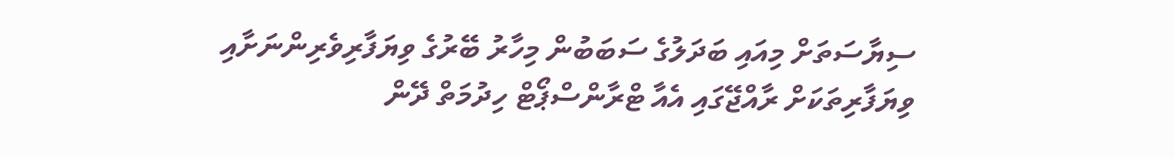ސިޔާސަތަށް މިއައި ބަދަލުގެ ސަބަބުން މިހާރު ބޭރުގެ ވިޔަފާރިވެރިންނަށާއި ވިޔަފާރިތަކަށް ރާއްޖޭގައި އެއާ ޓްރާންސްޕޯޓް ހިދުމަތް ދޭން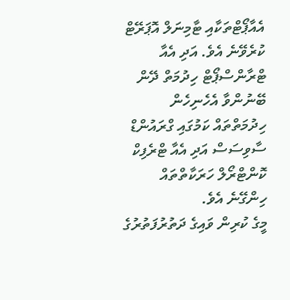އެއާޕޯޓްތަކާއި ޓާމިނަލް އޮޕަރޭޓް ކުރެވޭނެ އެވެ. އަދި އެއާ ޓްރާންސްޕޯޓް ހިދުމަތް ދޭން ބޭނުންވާ އެހެނިހެން ހިދުމަތްތައް ކަމުގައި ގްރައުންޑް ސާވިސަސް އަދި އެއާ ޓްރެފިކް ކޮންޓްރޯލް ހަރަކާތްތައް ހިންގޭނެ އެވެ.
މީގެ ކުރިން ވައިގެ ދަތުރުފަތުރުގެ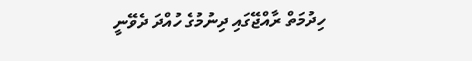ހިދުމަތް ރާއްޖޭގައި ދިނުމުގެ ހުއްދަ ދެވޭނީ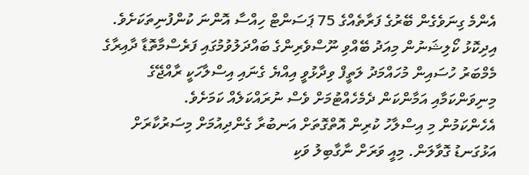އެންމެ ގިނަވެގެން ބޭރުގެ ފަރާތެއްގެ 75 ޕަސަންޓް ހިއްސާ އޮންނަ ކުންފުނިތަކަށެވެ.
އިދިކޮޅު ކޯލިޝަނުން މިއަދު ބޭއްވި ނޫސްވެރިންގެ ބައްދަލުވުމުގައި ފަރެސްމާތޮޑާ ދާއިރާގެ މެމްބަރު ހުސައިން މުހައްމަދު ލަތީފް ވިދާޅުވީ އިއްޔެ ގެނައި އިސްލާހަކީ ރާއްޖޭގެ މިނިވަންކަމާއި އަމާންކަން ދެމެހެއްޓުމަށް ވެސް ނުރައްކަލެއް ކަމަށެވެ.
އެހެންކަމުން މި އިސްލާހު ކުރިން އޮތްގޮތަށް އަނބުރާ ގެންދިއުމަށް މިސަރުކާރަށް އަޅުގަނޑު ގޮވާލަން. މިއީ ވަރަށް ނާގާބިލު ވަކި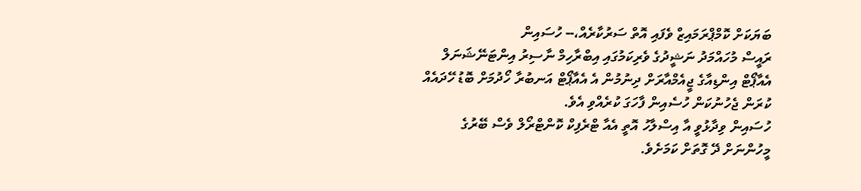ބަޔަކަށް ކޮމްޕްރަމައިޒް ވެފައި އޮތް ސަރުކާރެއް،-- ހުސައިން
ރައީސް މުހައްމަދު ނަޝީދުގެ ވެރިކަމުގައި އިބްރާހިމް ނާސިރު އިންޓަނޭޝަނަލް އެއާޕޯޓް އިންޑިއާގެ ޖީއެމްއާރަށް ދިނުމުން އެ އެއާޕޯޓް އަނބުރާ ހޯދުމަށް ބޮޑު ހޭދައެއް ކުރަން ޖެހުނުކަން ހުސެއިން ފާހަގަ ކުރެއްވި އެވެ.
ހުސައިން ވިދާޅުވީ އާ އިސްލާހު އޮތީ އެއާ ޓްރެފިކް ކޮންޓްރޯލް ވެސް ބޭރުގެ މީހުންނަށް ދޭ ގޮތަށް ކަމަށެވެ.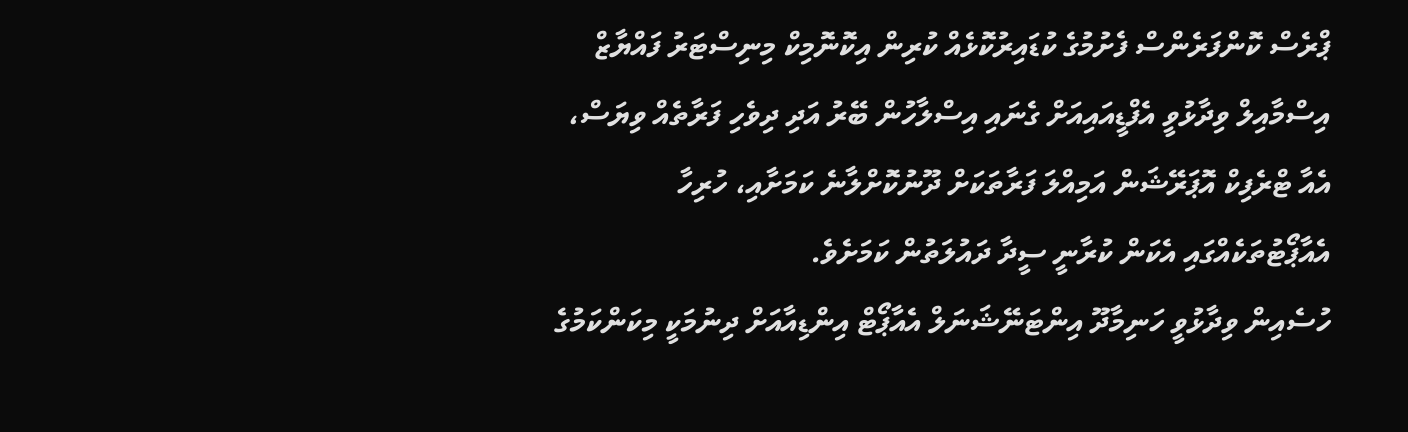ޕްރެސް ކޮންފަރެންސް ފެށުމުގެ ކުޑައިރުކޮޅެއް ކުރިން އިކޮނޮމިކް މިނިސްޓަރު ފައްޔާޒް އިސްމާއިލް ވިދާޅުވީ އެފްޑީއައިއަށް ގެނައި އިސްލާހުން ބޭރު އަދި ދިވެހި ފަރާތެއް ވިޔަސް، އެއާ ޓްރެފިކް އޮޕަރޭޝަން އަމިއްލަ ފަރާތަކަށް ދޫނުކޮށްލާނެ ކަމަށާއި، ހުރިހާ އެއާޕޯޓުތަކެއްގައި އެކަން ކުރާނީ ސީދާ ދައުލަތުން ކަމަށެވެ.
ހުސެއިން ވިދާޅުވީ ހަނިމާދޫ އިންޓަނޭޝަނަލް އެއާޕޯޓް އިންޑިއާއަށް ދިނުމަކީ މިކަންކަމުގެ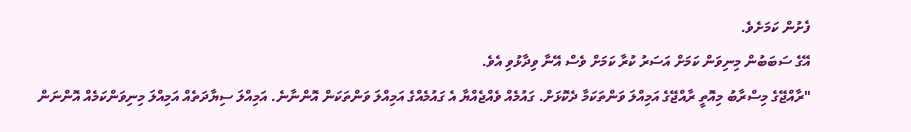ފެށުން ކަމަށެވެ.
އޭގެ ސަބަބުން މިނިވަން ކަމަށް އަސަރު ކުރާ ކަމަށް ވެސް އޭނާ ވިދާޅުވި އެވެ.
"ރާއްޖޭގެ މިސްރާބު މިއޮތީ ރާއްޖޭގެ އަމިއްލަ ވަންތަކަމާ ދެކޮޅަށް. ގައުމެއް ވެއްޖެއްޔާ އެ ގައުމެއްގެ އަމިއްލަ ވަންތަކަން އޮންނާނެ. އަމިއްލަ ސިޔާދަތެއް އަމިއްލަ މިނިވަންކަމެއް އޮންނަން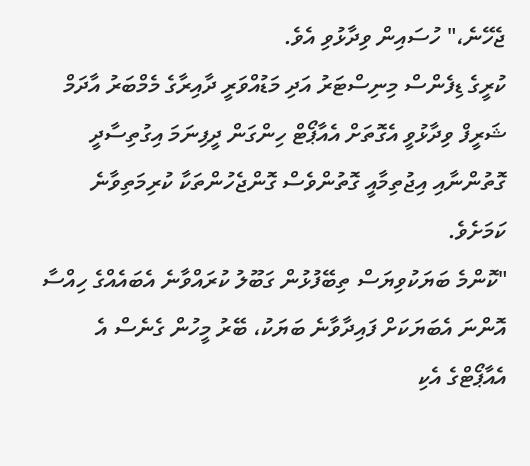ޖެހޭނެ،" ހުސައިން ވިދާޅުވި އެވެ.
ކުރީގެ ޑިފެންސް މިނިސްޓަރު އަދި މަޑުއްވަރީ ދާއިރާގެ މެމްބަރު އާދަމް ޝަރީފް ވިދާޅުވީ އެގޮތަށް އެއާޕޯޓް ހިންގަން ދީފިނަމަ އިގުތިސާދީ ގޮތުންނާއި އިޖުތިމާއީ ގޮތުންވެސް ގޮންޖެހުންތަކާ ކުރިމަތިވާނެ ކަމަށެވެ.
"ކޮންމެ ބަޔަކުވިޔަސް ތިބޭފުޅުން ގަބޫލު ކުރައްވާނެ އެބައެއްގެ ހިއްސާ އޮންނަ އެބަޔަކަށް ފައިދާވާނެ ބަޔަކު، ބޭރު މީހުން ގެނެސް އެ އެއާޕޯޓްގެ އެކި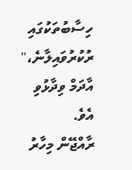ހިސާބުތަކުގައި ރުކުރުވައިލާނެ،" އާދަމް ވިދާޅުވި އެވެ.
ރާއްޖޭން މިހާރު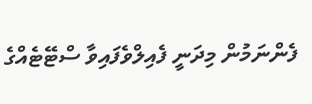ފެންނަމުން މިދަނީ ފެއިލްވެފައިވާ ސްޓޭޓެއްގެ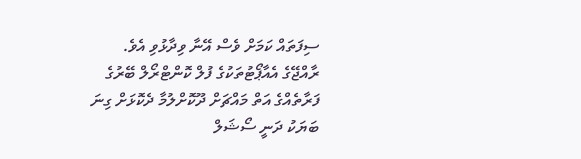ސިފަތައް ކަމަށް ވެސް އޭނާ ވިދާޅުވި އެވެ.
ރާއްޖޭގެ އެއާޕޯޓުތަކުގެ ފުލް ކޮންޓްރޯލް ބޭރުގެ ފަރާތެއްގެ އަތް މައްޗަށް ދޫކޮށްލުމާ ދެކޮޅަށް ގިނަ ބަޔަކު ދަނީ ސޯޝަލް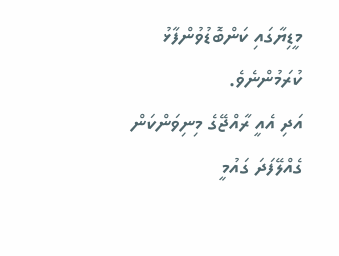މީޑިޔާގައި ކަންބޮޑުވުންފާޅު ކުރަމުންނެވެ.
އަދި އެއީ ރާއްޖޭގެ މިނިވަންކަން ގެއްލޭފަދަ ގައުމީ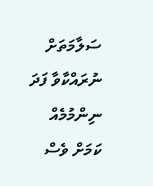ސަލާމަތަށް ނުރައްކާވާ ފަދަ ނިންމުމެއް ކަމަށް ވެސް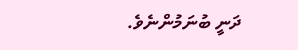ދަނީ ބުނަމުންނެވެ.